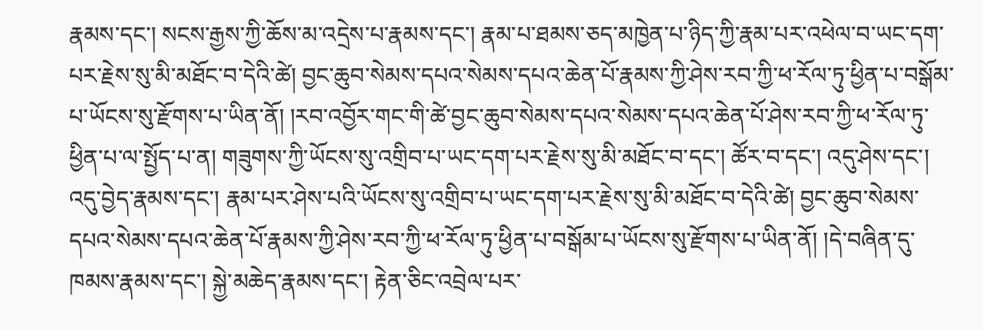རྣམས་དང་། སངས་རྒྱས་ཀྱི་ཆོས་མ་འདྲེས་པ་རྣམས་དང་། རྣམ་པ་ཐམས་ཅད་མཁྱེན་པ་ཉིད་ཀྱི་རྣམ་པར་འཕེལ་བ་ཡང་དག་པར་རྗེས་སུ་མི་མཐོང་བ་དེའི་ཚེ། བྱང་ཆུབ་སེམས་དཔའ་སེམས་དཔའ་ཆེན་པོ་རྣམས་ཀྱི་ཤེས་རབ་ཀྱི་ཕ་རོལ་ཏུ་ཕྱིན་པ་བསྒོམ་པ་ཡོངས་སུ་རྫོགས་པ་ཡིན་ནོ། །རབ་འབྱོར་གང་གི་ཚེ་བྱང་ཆུབ་སེམས་དཔའ་སེམས་དཔའ་ཆེན་པོ་ཤེས་རབ་ཀྱི་ཕ་རོལ་ཏུ་ཕྱིན་པ་ལ་སྤྱོད་པ་ན། གཟུགས་ཀྱི་ཡོངས་སུ་འགྲིབ་པ་ཡང་དག་པར་རྗེས་སུ་མི་མཐོང་བ་དང་། ཚོར་བ་དང་། འདུ་ཤེས་དང་། འདུ་བྱེད་རྣམས་དང་། རྣམ་པར་ཤེས་པའི་ཡོངས་སུ་འགྲིབ་པ་ཡང་དག་པར་རྗེས་སུ་མི་མཐོང་བ་དེའི་ཚེ། བྱང་ཆུབ་སེམས་དཔའ་སེམས་དཔའ་ཆེན་པོ་རྣམས་ཀྱི་ཤེས་རབ་ཀྱི་ཕ་རོལ་ཏུ་ཕྱིན་པ་བསྒོམ་པ་ཡོངས་སུ་རྫོགས་པ་ཡིན་ནོ། །དེ་བཞིན་དུ་ཁམས་རྣམས་དང་། སྐྱེ་མཆེད་རྣམས་དང་། རྟེན་ཅིང་འབྲེལ་པར་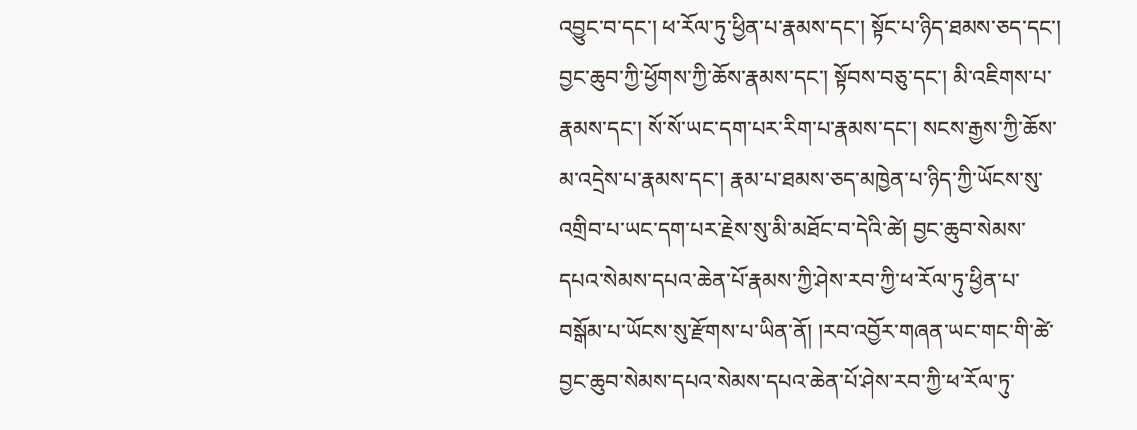འབྱུང་བ་དང་། ཕ་རོལ་ཏུ་ཕྱིན་པ་རྣམས་དང་། སྟོང་པ་ཉིད་ཐམས་ཅད་དང་། བྱང་ཆུབ་ཀྱི་ཕྱོགས་ཀྱི་ཆོས་རྣམས་དང་། སྟོབས་བཅུ་དང་། མི་འཇིགས་པ་རྣམས་དང་། སོ་སོ་ཡང་དག་པར་རིག་པ་རྣམས་དང་། སངས་རྒྱས་ཀྱི་ཆོས་མ་འདྲེས་པ་རྣམས་དང་། རྣམ་པ་ཐམས་ཅད་མཁྱེན་པ་ཉིད་ཀྱི་ཡོངས་སུ་འགྲིབ་པ་ཡང་དག་པར་རྗེས་སུ་མི་མཐོང་བ་དེའི་ཚེ། བྱང་ཆུབ་སེམས་དཔའ་སེམས་དཔའ་ཆེན་པོ་རྣམས་ཀྱི་ཤེས་རབ་ཀྱི་ཕ་རོལ་ཏུ་ཕྱིན་པ་བསྒོམ་པ་ཡོངས་སུ་རྫོགས་པ་ཡིན་ནོ། །རབ་འབྱོར་གཞན་ཡང་གང་གི་ཚེ་བྱང་ཆུབ་སེམས་དཔའ་སེམས་དཔའ་ཆེན་པོ་ཤེས་རབ་ཀྱི་ཕ་རོལ་ཏུ་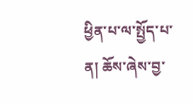ཕྱིན་པ་ལ་སྤྱོད་པ་ན། ཆོས་ཞེས་བྱ་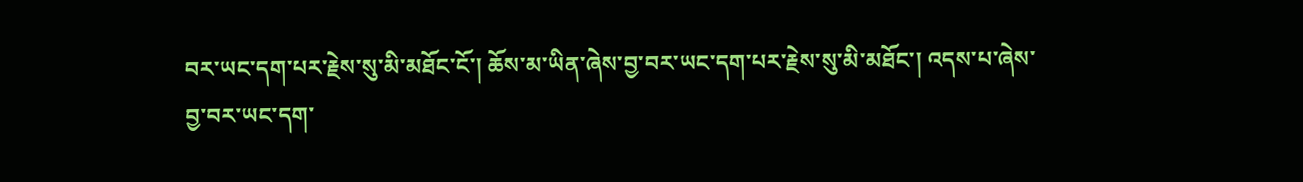བར་ཡང་དག་པར་རྗེས་སུ་མི་མཐོང་ངོ་། ཆོས་མ་ཡིན་ཞེས་བྱ་བར་ཡང་དག་པར་རྗེས་སུ་མི་མཐོང་། འདས་པ་ཞེས་བྱ་བར་ཡང་དག་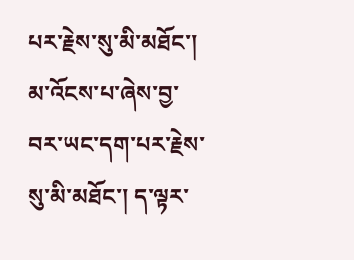པར་རྗེས་སུ་མི་མཐོང་། མ་འོངས་པ་ཞེས་བྱ་བར་ཡང་དག་པར་རྗེས་སུ་མི་མཐོང་། ད་ལྟར་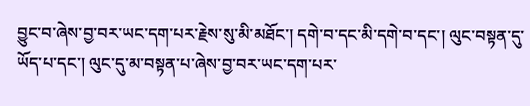བྱུང་བ་ཞེས་བྱ་བར་ཡང་དག་པར་རྗེས་སུ་མི་མཐོང་། དགེ་བ་དང་མི་དགེ་བ་དང་། ལུང་བསྟན་དུ་ཡོད་པ་དང་། ལུང་དུ་མ་བསྟན་པ་ཞེས་བྱ་བར་ཡང་དག་པར་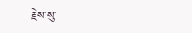རྗེས་སུ་